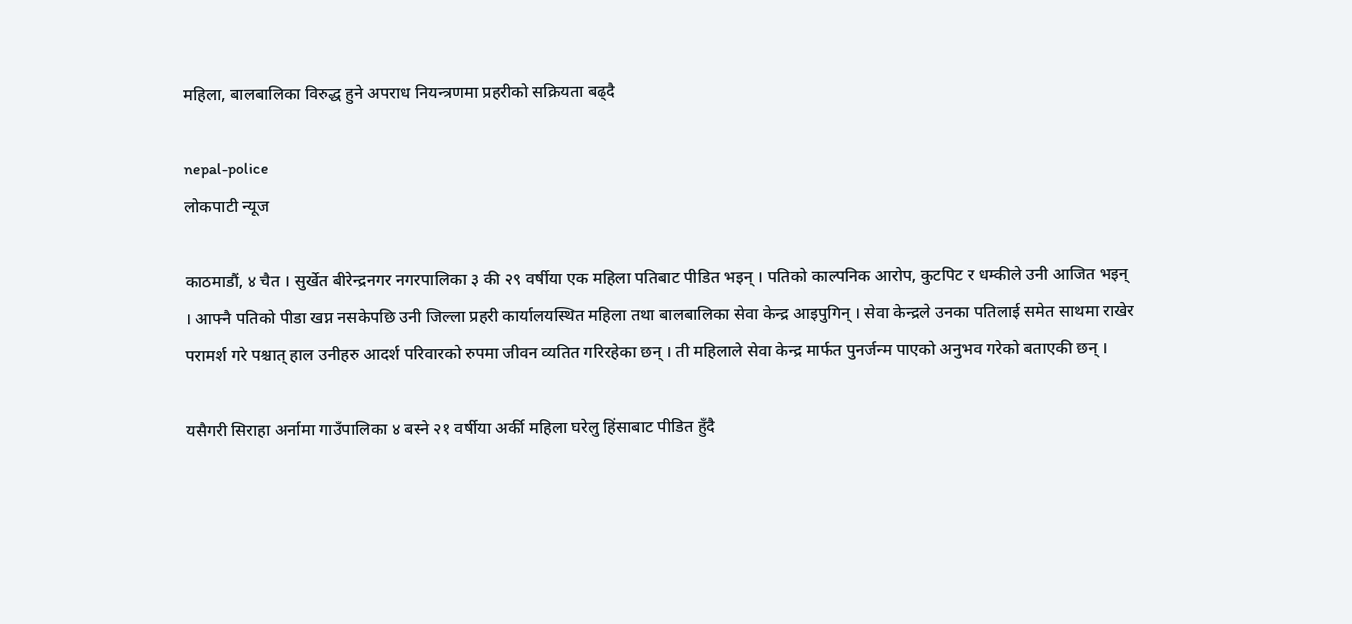महिला, बालबालिका विरुद्ध हुने अपराध नियन्त्रणमा प्रहरीको सक्रियता बढ्दै

nepal-police
लोकपाटी न्यूज

काठमाडौं, ४ चैत । सुर्खेत बीरेन्द्रनगर नगरपालिका ३ की २९ वर्षीया एक महिला पतिबाट पीडित भइन् । पतिको काल्पनिक आरोप, कुटपिट र धम्कीले उनी आजित भइन् । आफ्नै पतिको पीडा खप्न नसकेपछि उनी जिल्ला प्रहरी कार्यालयस्थित महिला तथा बालबालिका सेवा केन्द्र आइपुगिन् । सेवा केन्द्रले उनका पतिलाई समेत साथमा राखेर परामर्श गरे पश्चात् हाल उनीहरु आदर्श परिवारको रुपमा जीवन व्यतित गरिरहेका छन् । ती महिलाले सेवा केन्द्र मार्फत पुनर्जन्म पाएको अनुभव गरेको बताएकी छन् ।

यसैगरी सिराहा अर्नामा गाउँपालिका ४ बस्ने २१ वर्षीया अर्की महिला घरेलु हिंसाबाट पीडित हुँदै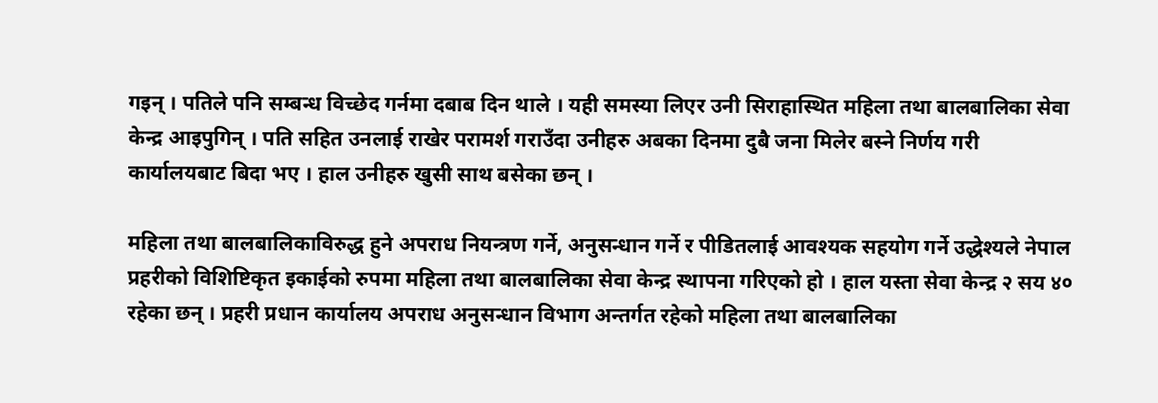गइन् । पतिले पनि सम्बन्ध विच्छेद गर्नमा दबाब दिन थाले । यही समस्या लिएर उनी सिराहास्थित महिला तथा बालबालिका सेवा केन्द्र आइपुगिन् । पति सहित उनलाई राखेर परामर्श गराउँदा उनीहरु अबका दिनमा दुबै जना मिलेर बस्ने निर्णय गरी कार्यालयबाट बिदा भए । हाल उनीहरु खुसी साथ बसेका छन् ।

महिला तथा बालबालिकाविरुद्ध हुने अपराध नियन्त्रण गर्ने, अनुसन्धान गर्ने र पीडितलाई आवश्यक सहयोग गर्ने उद्धेश्यले नेपाल प्रहरीको विशिष्टिकृत इकाईको रुपमा महिला तथा बालबालिका सेवा केन्द्र स्थापना गरिएको हो । हाल यस्ता सेवा केन्द्र २ सय ४० रहेका छन् । प्रहरी प्रधान कार्यालय अपराध अनुसन्धान विभाग अन्तर्गत रहेको महिला तथा बालबालिका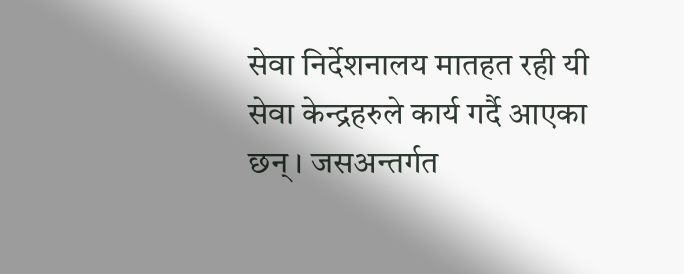सेवा निर्देशनालय मातहत रही यी सेवा केन्द्रहरुले कार्य गर्दै आएका छन् । जसअन्तर्गत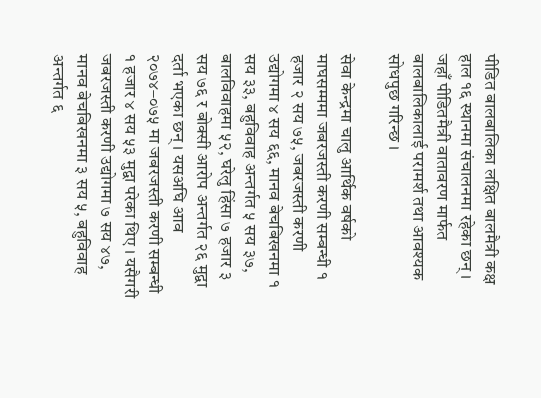पीडित बालबालिका लक्षित बालमैत्री कक्ष हाल १६ स्थानमा संचालनमा रहेका छन् । जहाँ पीडितमैत्री वातावरण मार्फत बालबालिकालाई परामर्श तथा आवश्यक सोधपुछ गरिन्छ ।

सेवा केन्द्रमा चालु आर्थिक वर्षको माघसम्ममा जबरजस्ती करणी सम्बन्धी १ हजार २ सय ७५, जबरजस्ती करणी उद्योगमा ४ सय ६६, मानव बेचबिखनमा १ सय ३३, बहुविवाह अन्तर्गत ५ सय ३७, बालविवाहमा ५२, घरेलु हिंसा ७ हजार ३ सय ७६ र बोक्सी आरोप अन्तर्गत २६ मुद्वा दर्ता भएका छन् । यसअघि आव २०७४–०७५ मा जबरजस्ती करणी सम्बन्धी १ हजार ४ सय ५३ मुद्वा परेका थिए । यसैगरी जबरजस्ती करणी उद्योगमा ७ सय ४७, मानव बेचबिखनमा ३ सय ५, बहुविवाह अन्तर्गत ६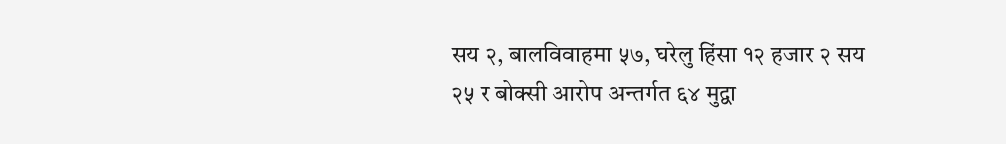सय २, बालविवाहमा ५७, घरेलु हिंसा १२ हजार २ सय २५ र बोक्सी आरोप अन्तर्गत ६४ मुद्वा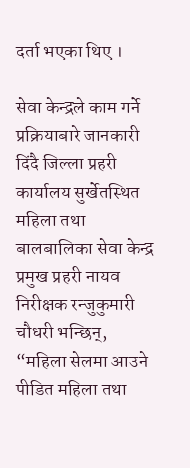दर्ता भएका थिए ।

सेवा केन्द्रले काम गर्ने प्रक्रियाबारे जानकारी दिंदै जिल्ला प्रहरी कार्यालय सुर्खेतस्थित महिला तथा बालबालिका सेवा केन्द्र प्रमुख प्रहरी नायव निरीक्षक रन्जुकुमारी चौधरी भन्छिन्, “महिला सेलमा आउने पीडित महिला तथा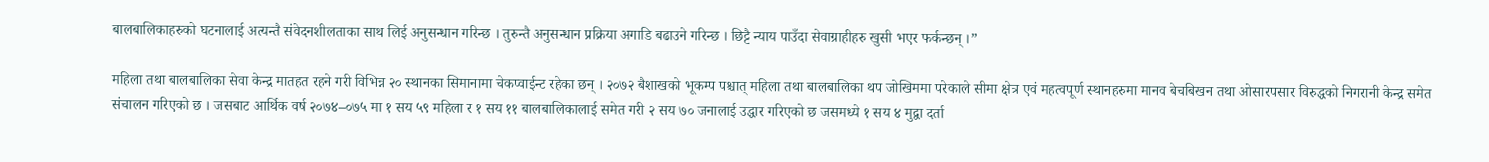बालबालिकाहरुको घटनालाई अत्यन्तै संवेदनशीलताका साथ लिई अनुसन्धान गरिन्छ । तुरुन्तै अनुसन्धान प्रक्रिया अगाडि बढाउने गरिन्छ । छिट्टै न्याय पाउँदा सेवाग्राहीहरु खुसी भएर फर्कन्छन् ।”

महिला तथा बालबालिका सेवा केन्द्र मातहत रहने गरी विभिन्न २० स्थानका सिमानामा चेकप्वाईन्ट रहेका छन् । २०७२ बैशाखको भूकम्प पश्चात् महिला तथा बालबालिका थप जोखिममा परेकाले सीमा क्षेत्र एवं महत्वपूर्ण स्थानहरुमा मानव बेचबिखन तथा ओसारपसार विरुद्धको निगरानी केन्द्र समेत संचालन गरिएको छ । जसबाट आर्थिक वर्ष २०७४–०७५ मा १ सय ५९ महिला र १ सय ११ बालबालिकालाई समेत गरी २ सय ७० जनालाई उद्धार गरिएको छ जसमध्ये १ सय ४ मुद्वा दर्ता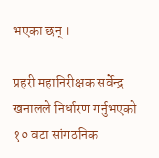भएका छन् ।

प्रहरी महानिरीक्षक सर्वेन्द्र खनालले निर्धारण गर्नुभएको १० वटा सांगठनिक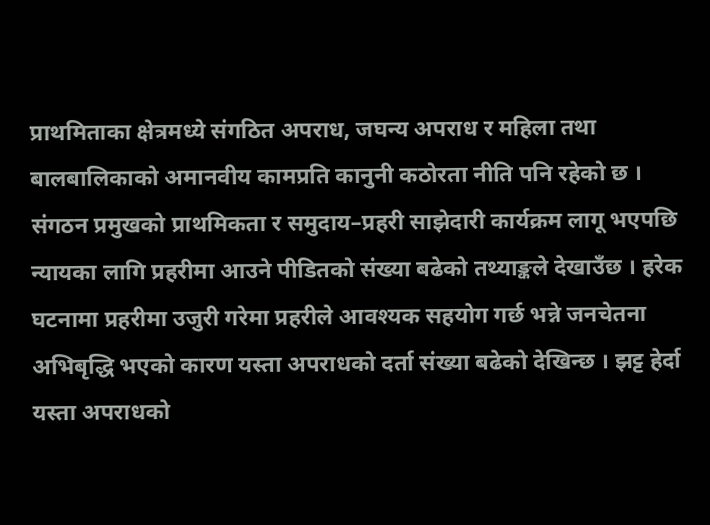प्राथमिताका क्षेत्रमध्ये संगठित अपराध, जघन्य अपराध र महिला तथा बालबालिकाको अमानवीय कामप्रति कानुनी कठोरता नीति पनि रहेको छ । संगठन प्रमुखको प्राथमिकता र समुदाय–प्रहरी साझेदारी कार्यक्रम लागू भएपछि न्यायका लागि प्रहरीमा आउने पीडितको संख्या बढेको तथ्याङ्कले देखाउँछ । हरेक घटनामा प्रहरीमा उजुरी गरेमा प्रहरीले आवश्यक सहयोग गर्छ भन्ने जनचेतना अभिबृद्धि भएको कारण यस्ता अपराधको दर्ता संख्या बढेको देखिन्छ । झट्ट हेर्दा यस्ता अपराधको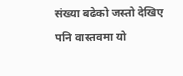संख्या बढेको जस्तो देखिए पनि वास्तवमा यो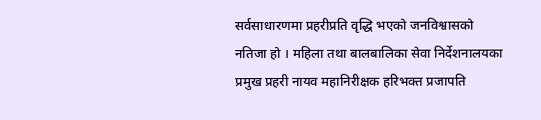सर्वसाधारणमा प्रहरीप्रति वृद्धि भएको जनविश्वासको नतिजा हो । महिला तथा बालबालिका सेवा निर्देशनालयका प्रमुख प्रहरी नायव महानिरीक्षक हरिभक्त प्रजापति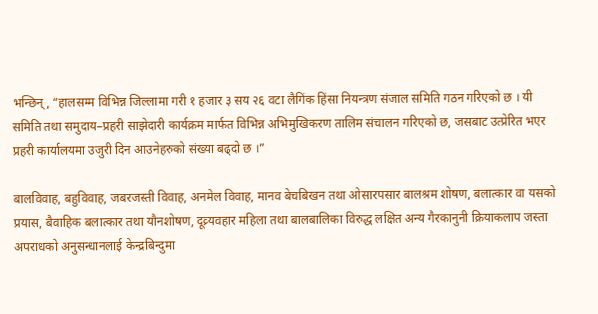भन्छिन्, “हालसम्म विभिन्न जिल्लामा गरी १ हजार ३ सय २६ वटा लैगिंक हिंसा नियन्त्रण संजाल समिति गठन गरिएको छ । यी समिति तथा समुदाय–प्रहरी साझेदारी कार्यक्रम मार्फत विभिन्न अभिमुखिकरण तालिम संचालन गरिएको छ, जसबाट उत्प्रेरित भएर प्रहरी कार्यालयमा उजुरी दिन आउनेहरुको संख्या बढ्दो छ ।”

बालविवाह, बहुविवाह, जबरजस्ती विवाह, अनमेल विवाह, मानव बेचबिखन तथा ओसारपसार बालश्रम शोषण, बलात्कार वा यसको प्रयास, बैवाहिक बलात्कार तथा यौनशोषण, दूव्र्यवहार महिला तथा बालबालिका विरुद्ध लक्षित अन्य गैरकानुनी क्रियाकलाप जस्ता अपराधको अनुसन्धानलाई केन्द्रबिन्दुमा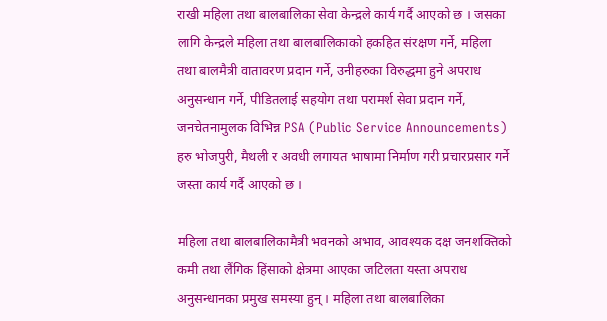राखी महिला तथा बालबालिका सेवा केन्द्रले कार्य गर्दै आएको छ । जसका लागि केन्द्रले महिला तथा बालबालिकाको हकहित संरक्षण गर्ने, महिला तथा बालमैत्री वातावरण प्रदान गर्ने, उनीहरुका विरुद्धमा हुने अपराध अनुसन्धान गर्ने, पीडितलाई सहयोग तथा परामर्श सेवा प्रदान गर्ने, जनचेतनामुलक विभिन्न PSA (Public Service Announcements) हरु भोजपुरी, मैथली र अवधी लगायत भाषामा निर्माण गरी प्रचारप्रसार गर्ने जस्ता कार्य गर्दै आएको छ ।

महिला तथा बालबालिकामैत्री भवनको अभाव, आवश्यक दक्ष जनशक्तिको कमी तथा लैंगिक हिंसाको क्षेत्रमा आएका जटिलता यस्ता अपराध अनुसन्धानका प्रमुख समस्या हुन् । महिला तथा बालबालिका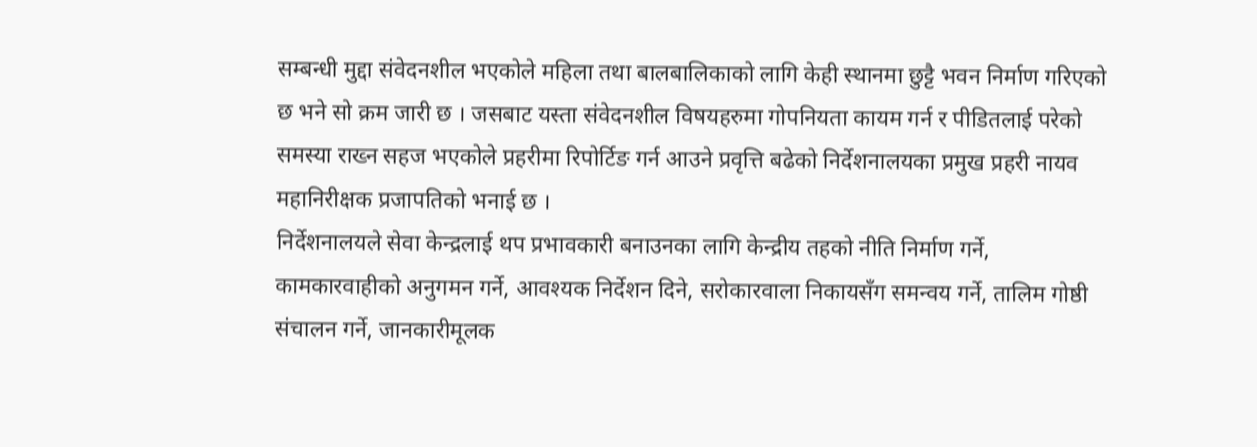सम्बन्धी मुद्दा संवेदनशील भएकोले महिला तथा बालबालिकाको लागि केही स्थानमा छुट्टै भवन निर्माण गरिएको छ भने सो क्रम जारी छ । जसबाट यस्ता संवेदनशील विषयहरुमा गोपनियता कायम गर्न र पीडितलाई परेको समस्या राख्न सहज भएकोले प्रहरीमा रिपोर्टिङ गर्न आउने प्रवृत्ति बढेको निर्देशनालयका प्रमुख प्रहरी नायव महानिरीक्षक प्रजापतिको भनाई छ ।
निर्देशनालयले सेवा केन्द्रलाई थप प्रभावकारी बनाउनका लागि केन्द्रीय तहको नीति निर्माण गर्ने, कामकारवाहीको अनुगमन गर्ने, आवश्यक निर्देशन दिने, सरोकारवाला निकायसँग समन्वय गर्ने, तालिम गोष्ठी संचालन गर्ने, जानकारीमूलक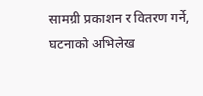सामग्री प्रकाशन र वितरण गर्ने, घटनाको अभिलेख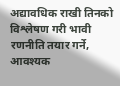अद्यावधिक राखी तिनको विश्लेषण गरी भावी रणनीति तयार गर्ने, आवश्यक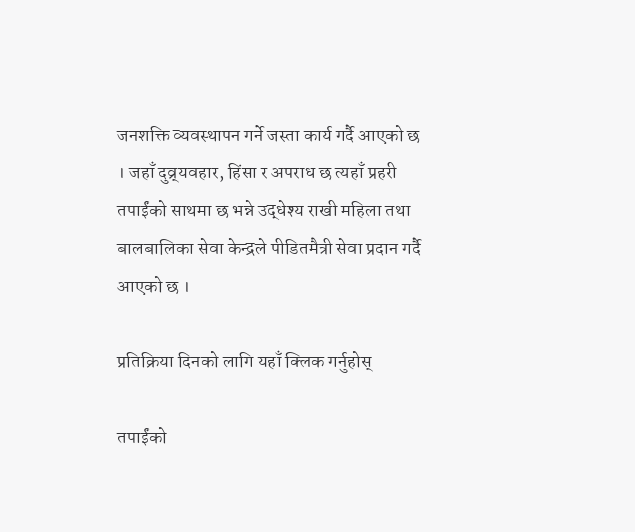जनशक्ति व्यवस्थापन गर्ने जस्ता कार्य गर्दै आएको छ । जहाँ दुव्र्यवहार, हिंसा र अपराध छ त्यहाँ प्रहरी तपाईंको साथमा छ भन्ने उद्धेश्य राखी महिला तथा बालबालिका सेवा केन्द्रले पीडितमैत्री सेवा प्रदान गर्दै आएको छ ।

प्रतिक्रिया दिनको लागि यहाँ क्लिक गर्नुहोस्

तपाईंको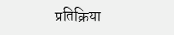प्रतिक्रिया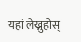यहां लेख्नुहोस्